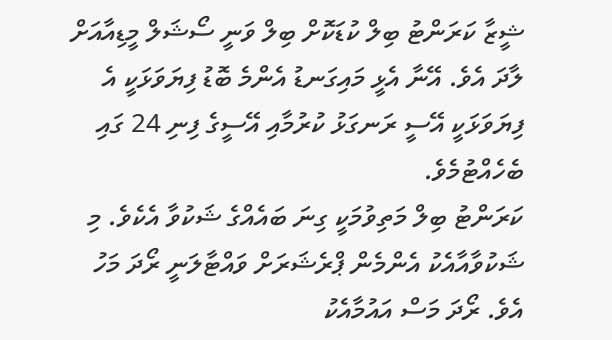ޝީޒާ ކަރަންޓު ބިލް ކުޑަކޮށް ބިލް ވަނީ ސޯޝަލް މީޑިއާއަށް ލާދަ އެވެ. އޭނާ އެޅީ މައިގަނޑު އެންމެ ބޮޑު ފިޔަވަޅަކީ އެ ފިޔަވަޅަކީ އޭސީ ރަނގަޅު ކުރުމާއި އޭސީގެ ފިނި 24 ގައި ބެހެއްޓުމެވެ.
ކަރަންޓު ބިލް މަތިވުމަކީ ގިނަ ބައެއްގެ ޝަކުވާ އެކެވެ. މި ޝަކުވާއާއެކު އެންމެން ޕްރެޝަރަށް ވައްޓާލަނީ ރޯދަ މަހު އެވެ. ރޯދަ މަސް އައުމާއެކު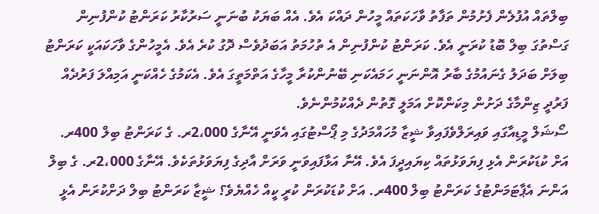ބިލްތައް އުފުލެން ފެށުމުން ތަފާތު ވާހަކަތައް މީހުން ދައްކަ އެވެ. އެއް ބަޔަކު ބުނަނީ ސަރުކާރު ކަރަންޓު ކުންފުނިން ގަސްތުގަ ބިލް ބޮޑު ކުރަނީ އެވެ. ކަރަންޓު ކުންފުނިން އެ ތުހުމަތު އަބަދުވެސް ދޮގު ކުރެ އެވެ. އެމީހުންގެ ވާހަކައަކީ ކަރަންޓު ބިލަށް ބަދަލު ގެނައުމުގެ ބާރު އޮންނަނީ ހަމައެކަނި ބޭނުންކުރާ މީހާގެ އަތްމަތީގަ އެވެ. އެކަމުގެ ހެއްކަނީ އަމިއްލަ ފަރުދެއް ފަރުދީ ޒިންމާގެ ދަށުން މިކަންކޮށް އަމަލީ ގޮތުން ދެއްކުމުންނެވެ.
ސޯޝަލް މީޑިއާގައި ވައިރަލްވެފައިވާ ޝީޒާ މުހައްމަދުގެ މި ޕޯސްޓުގައި އެވަނީ އޭނާގެ 2،000ރ. ގެ ކަރަންޓު ބިލް 400ރ. އަށް ކުޑަކުރަން އެޅި ފިޔަވަޅުތައް ކިޔައިދީފަ އެވެ. އޭނާ އަޅާފައިވަނީ ވަރަށް އާދިގެ ފިޔަވަޅުތަކެވެ. އޭނާގެ 2،000ރ. ގެ ބިލް އަންނަ އެޕާޓަމަންޓުގެ ކަރަންޓު ބިލް 400ރ. އަށް ކުޑަކުރަން ކުރީ ކީއް ހެއްޔެވެ؟ ޝީޒާ ކަރަންޓު ބިލް ދަށްކުރަން އެޅީ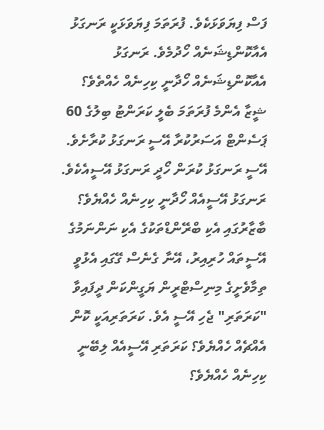ފަސް ފިޔަވަޅަކެވެ. ފުރަތަމަ ފިޔަވަޅަކީ ރަނގަޅު އެއާކޮންޑިޝަނެއް ހޯދުމެވެ. ރަނގަޅު އެއާކޮންޑިޝަނެއް ހޯދާނީ ކިހިނެއް ހެއްތެވެ؟
ޝީޒާ އެންމެ ފުރަތަމަ ބެލީ ކަރަންޓު ބިލުގެ 60 ޕަސެންޓް އަސަރުކުރާ އޭސީ ރަނގަޅު ކުރާށެވެ. އޭސީ ރަނގަޅު ކުރަން ހޯދީ ރަނގަޅު އޭސީއެކެވެ. ރަނގަޅު އޭސީއެއް ހޯދާނީ ކިހިނެއް ހެއްޔެވެ؟
ބާޒާރުގައި އެކި ބްރޭންޑްތަކުގެ އެކި ނަންނަމުގެ އޭސީތައް ހުރިއިރު، އޭނާ ގެނެސް ގޭގައި އެޅުވީ ތިމާވެށީގެ މިނިސްޓްރީން ޔަގީންކަން ދީފައިވާ "ކަރަތަރި" ޖެހި އޭސީ އެވެ. ކަރަތަރިއަކީ ކޮން އެއްޗެއް ހެއްޔެވެ؟ ކަރަތަރި އޭސީއެއް ލިބޭނީ ކިހިނެއް ހެއްޔެވެ؟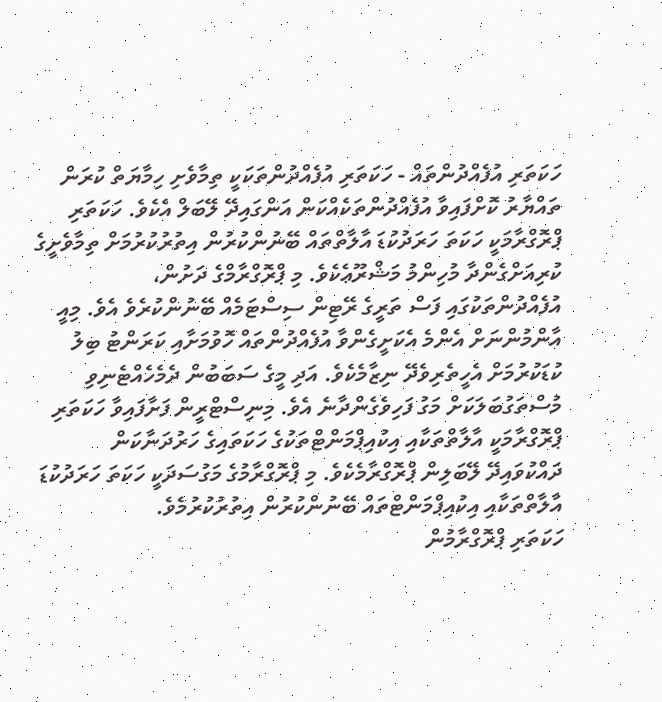ހަކަތަރި އުފެއްދުންތައް - ހަކަތަރި އުފެއްދުންތަކަކީ ތިމާވެށި ހިމާޔަތް ކުރަން ތައްޔާރު ކޮށްފައިވާ އުފެއްދުންތަކެއްކަން އަންގައިދޭ ލޭބަލް އެކެވެ. ހަކަތަރި ޕްރޮގްރާމަކީ ހަކަތަ ހަރަދުކުޑަ އާލާތްތައް ބޭނުންކުރުން އިތުރުކުރުމަށް ތިމާވެށީގެ ކުރިއަށްގެންދާ މުހިންމު މަޝްރޫޢެކެވެ. މި ޕްރޮގްރާމްގެ ދަށުން، އުފެއްދުންތަކުގައި ފަސް ތަރީގެ ރޭޓިން ސިސްޓަމެއް ބޭނުންކުރެވެ އެވެ. މިއީ އާންމުންނަށް އެންމެ އެކަށީގެންވާ އުފެއްދުންތައް ހޮވުމަށާއި ކަރަންޓު ބިލު ކުޑަކުރުމަށް އެހީތެރިވެދޭ ނިޒާމެކެވެ. އަދި މީގެ ސަބަބުން ދެމެހެއްޓެނިވި މުސްތަގުބަލަކަށް މަގު ފަހިވެގެންދާނެ އެވެ. މިނިސްޓްރީން ފަށާފައިވާ ހަކަތަރި ޕްރޮގްރާމަކީ އާލާތްތަކާއި އިކުއިޕްމަންޓްތަކުގެ ހަކަތައިގެ ހަރުދަނާކަން ދައްކުވައިދޭ ލޭބަލިން ޕްރޮގްރާމެކެވެ. މި ޕްރޮގްރާމުގެ މަގުސަދަކީ ހަކަތަ ހަރަދުކުޑަ އާލާތްތަކާއި އިކުއިޕްމަންޓްތައް ބޭނުންކުރުން އިތުރުކުރުމެވެ.
ހަކަތަރި ޕްރޮގްރާމުން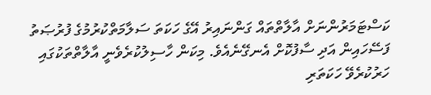ކަސްޓަމަރުންނަށް އާލާތްތައް ގަންނައިރު އޭގެ ހަކަތަ ސަލާމަތްކުރުމުގެ ފުރުޞަތު ފަސޭހައިން އަދި ސާފުކޮށް އެނގޭނެއެވެ. މިކަން ހާސިލުކުރެވެނީ އާލާތްތަކުގައި ހަރުކުރެވޭ ހަކަތަރި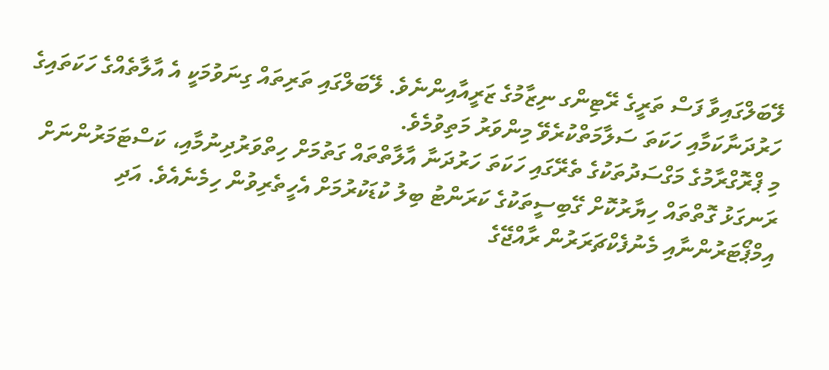ލޭބަލްގައިވާ ފަސް ތަރީގެ ރޭޓިންގ ނިޒާމުގެ ޒަރީއާއިންނެވެ. ލޭބަލްގައި ތަރިތައް ގިނަވުމަކީ އެ އާލާތެއްގެ ހަކަތައިގެ ހަރުދަނާކަމާއި ހަކަތަ ސަލާމަތްކުރެވޭ މިންވަރު މަތިވުމެވެ.
މި ޕްރޮގްރާމުގެ މަގްސަދުތަކުގެ ތެރޭގައި ހަކަތަ ހަރުދަނާ އާލާތްތައް ގަތުމަށް ހިތްވަރުދިނުމާއި، ކަސްޓަމަރުންނަށް ރަނގަޅު ގޮތްތައް ހިޔާރުކޮށް ގޭބިސީތަކުގެ ކަރަންޓު ބިލު ކުޑަކުރުމަށް އެހީތެރިވުން ހިމެނެއެވެ. އަދި އިމްޕޯޓަރުންނާއި މެނުފެކްޗަރަރުން ރާއްޖޭގެ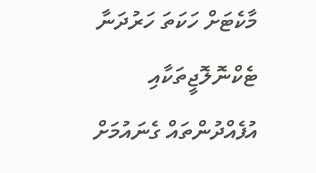މާކެޓަށް ހަކަތަ ހަރުދަނާ ޓެކްނޮލޮޖީތަކާއި އުފެއްދުންތައް ގެނައުމަށް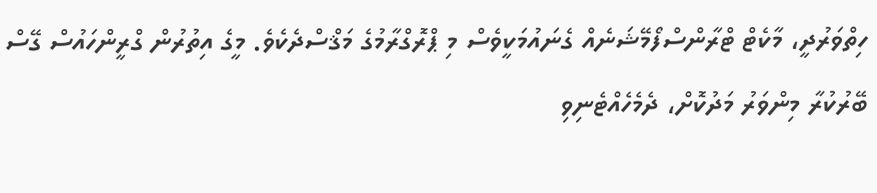ހިތްވަރުދީ، މާކެޓް ޓްރާންސްފޯމޭޝަނެއް ގެނައުމަކީވެސް މި ޕްރޮގްރާމުގެ މަޤްސްދެކެވެ. މީގެ އިތުރުން ގްރީންހައުސް ގޭސް ބޭރުކުރާ މިންވަރު މަދުކޮށް، ދެމެހެއްޓެނިވި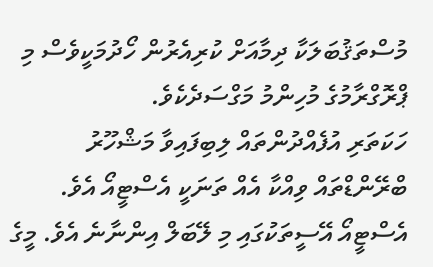މުސްތަޤުބަލަކާ ދިމާއަށް ކުރިއެރުން ހޯދުމަކީވެސް މި ޕްރޮގްރާމުގެ މުހިންމު މަގްސަދެކެވެ.
ހަކަތަރި އުފެއްދުންތައް ލިބިފައިވާ މަޝްހޫރު ބްރޭންޑްތައް ވިއްކާ އެއް ތަނަކީ އެސްޓީއޯ އެވެ. އެސްޓީއޯ އޭސީތަކުގައި މި ލޭބަލް އިންނާނެ އެވެ. މީގެ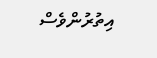އިތުރުންވެސް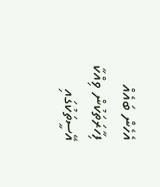އެހެން ބައެއް ފިހާރަތަކުން ވިއްކާ އޭސީތަކުގައި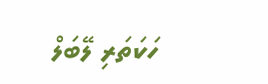ހަކަތަރި ލޭބަލް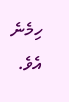ހިމެނެ އެވެ.